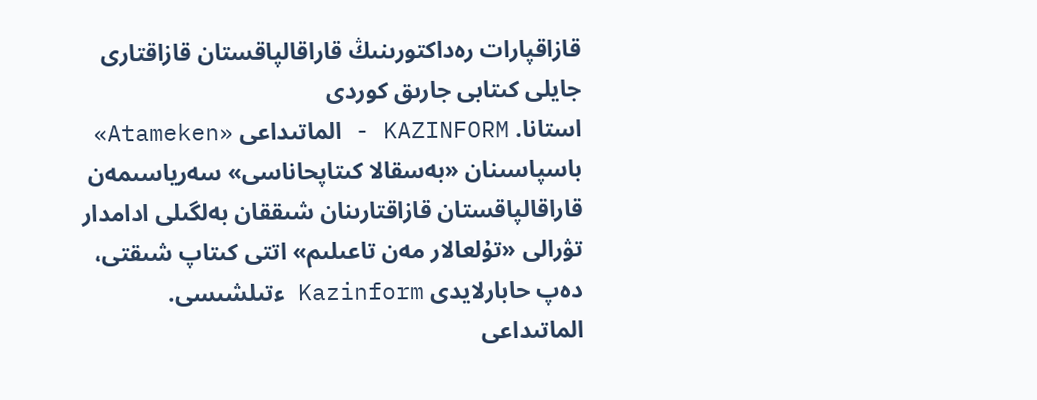قازاقپارات رەداكتورىنىڭ قاراقالپاقستان قازاقتارى جايلى كىتابى جارىق كوردى
استانا. KAZINFORM - الماتىداعى «Atameken» باسپاسىنان «بەسقالا كىتاپحاناسى» سەرياسىمەن قاراقالپاقستان قازاقتارىنان شىققان بەلگىلى ادامدار تۋرالى «تۇلعالار مەن تاعىلىم» اتتى كىتاپ شىقتى، دەپ حابارلايدى Kazinform ءتىلشىسى.
الماتىداعى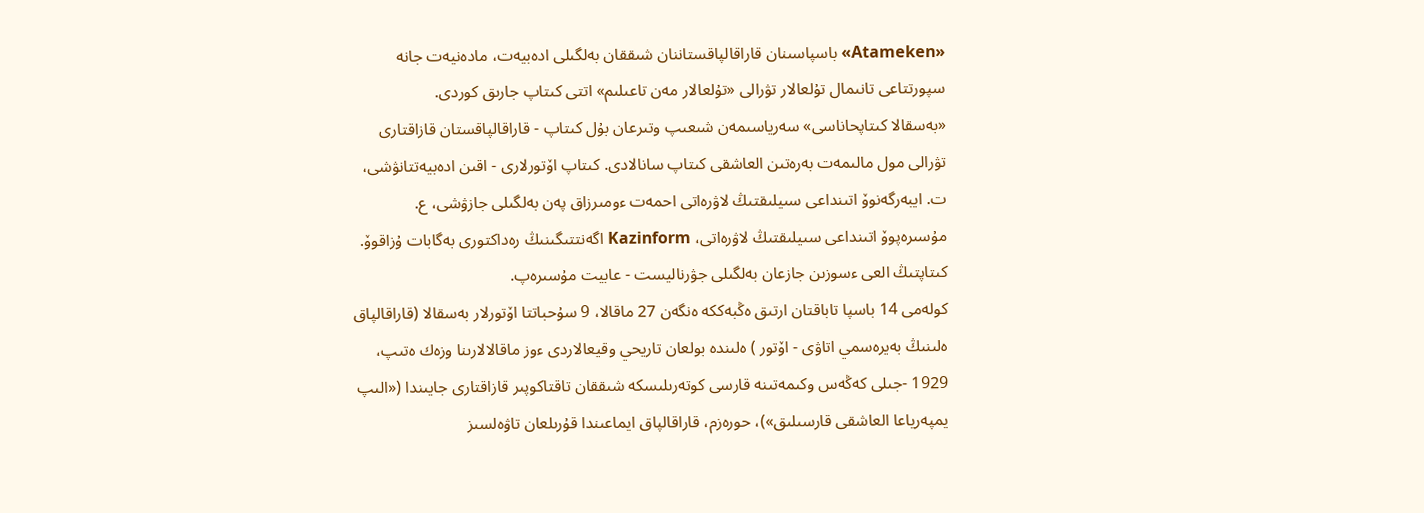«Atameken» باسپاسىنان قاراقالپاقستاننان شىققان بەلگىلى ادەبيەت، مادەنيەت جانە سپورتتاعى تانىمال تۇلعالار تۋرالى «تۇلعالار مەن تاعىلىم» اتتى كىتاپ جارىق كوردى.
«بەسقالا كىتاپحاناسى» سەرياسىمەن شىعىپ وتىرعان بۇل كىتاپ - قاراقالپاقستان قازاقتارى تۋرالى مول مالىمەت بەرەتىن العاشقى كىتاپ سانالادى. كىتاپ اۆتورلارى - اقىن ادەبيەتتانۋشى، ت. ايبەرگەنوۆ اتىنداعى سىيلىقتىڭ لاۋرەاتى احمەت ءومىرزاق پەن بەلگىلى جازۋشى، ع. مۇسىرەپوۆ اتىنداعى سىيلىقتىڭ لاۋرەاتى، Kazinform اگەنتتىگىنىڭ رەداكتورى بەگابات ۇزاقوۆ.
كىتاپتىڭ العى ءسوزىن جازعان بەلگىلى جۋرناليست - عابيت مۇسىرەپ.
كولەمى 14 باسپا تاباقتان ارتىق ەڭبەككە ەنگەن 27 ماقالا، 9 سۇحباتتا اۆتورلار بەسقالا (قاراقالپاق ەلىنىڭ بەيرەسمي اتاۋى - اۆتور ) ەلىندە بولعان تاريحي وقيعالاردى ءوز ماقالالارىنا وزەك ەتىپ، 1929 -جىلى كەڭەس وكىمەتىنە قارسى كوتەرىلىسكە شىققان تاقتاكوپىر قازاقتارى جايىندا («الىپ يمپەرياعا العاشقى قارسىلىق»)، حورەزم، قاراقالپاق ايماعىندا قۇرىلعان تاۋەلسىز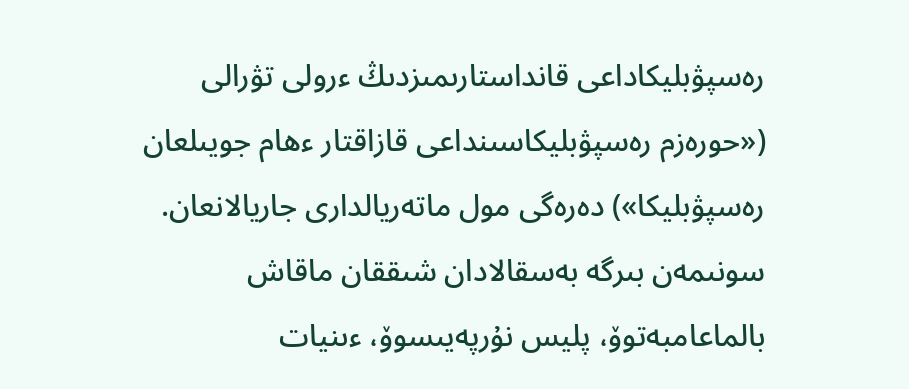رەسپۋبليكاداعى قانداستارىمىزدىڭ ءرولى تۋرالى («حورەزم رەسپۋبليكاسىنداعى قازاقتار ءھام جويىلعان رەسپۋبليكا») دەرەگى مول ماتەريالدارى جاريالانعان.
سونىمەن بىرگە بەسقالادان شىققان ماقاش بالماعامبەتوۆ، پليس نۇرپەيىسوۆ، ءىنيات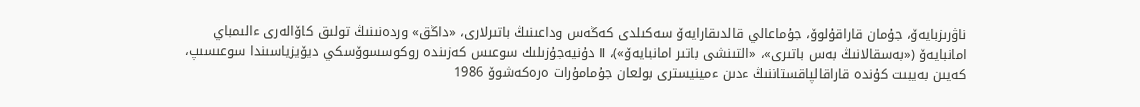ناۋرىزبايەۆ، جۇمان قاراقۇلوۆ، جۇماعالي قالدىقارايەۆ سەكىلدى كەڭەس وداعىنىڭ باتىرلارى، «داڭق» وردەنىنىڭ تولىق كاۆالەرى ءالىمباي امانبايەۆ («بەسقالانىڭ بەس باتىرى»، «التىنشى باتىر امانبايەۆ»)، Ⅱ دۇنيەجۇزىلىك سوعىس كەزىندە روكوسسوۆسكي ديۆيزياسىندا سوعىسىپ، كەيىن بەيبىت كۇندە قاراقالپاقستاننىڭ ءدىن ءمينيسترى بولعان جۇمامۇرات ەرەكەشوۆ 1986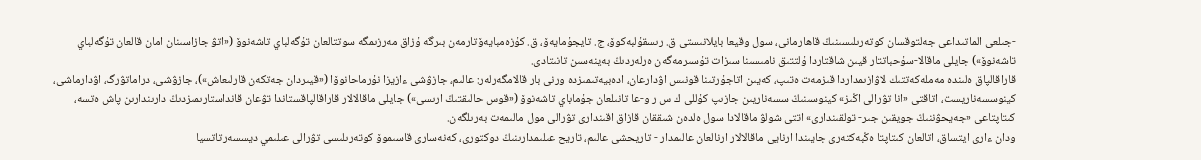-جىلعى الماتىداعى جەلتوقسان كوتەرىلىسىنىڭ قاھارمانى، سول وقيعا بايلانىستى ق. رىسقۇلبەكوۆ، ج. تايجۇمايەۆ، ق. كۇزەمبايەۆتارمەن بىرگە ۇزاق مەرزىمگە سوتتالعان تۇگەلباي تاشەنوۆ («اتۋ جازاسىنان امان قالعان تۇگەلباي تاشەنوۆ») جايلى ماقالا-سۇحباتتار قيىن شاقتاردا ۇلتتىق نامىسىنا سىزات تۇسىرمەگەن ەرلەردىڭ بەينەسىن تانىتادى.
قاراقالپاق ەلىندە مەملەكەتتىك لاۋازىمداردا قىزمەت ەتىپ، كەيىن اتاجۇرتىنا قونىس اۋدارعان، ادەبيەتىمىزدە ورنى بار قالامگەرلەر: عالىم، جازۋشى ءازيزا نۇرماحانوۆا («قيىردان جەتكەن قارلىعاش»)، جازۋشى، دراماتۋرگ، اۋدارماشى، كينوسسەناريست، اتاقتى «انا تۋرالى اڭىز» كينوسىنىڭ سسەناريىن جازىپ كۇللى ك س ر و-عا تانىلعان جۇماباي تاشەنوۆ («قوس حالىقتىڭ ارىسى») جايلى ماقالالار قاراقالپاقستاندا تۋعان قانداستارىمىزدىڭ دارىندارىن پاش ەتسە، كىتاپتاعى «جەيحۋننىڭ جويقىن جىر- تولقىندارى» اتتى شولۋ ماقالادا سول ەلدەن شىققان قازاق اقىندارى تۋرالى مول مالىمەت بەرىلگەن.
ودان ءارى ايتساق، اتالعان كىتاپتا ەڭبەكتەرى جايىندا ارنايى ماقالالار ارنالعان عالىمدار - تاريحشى عالىم، تاريح عىلىمدارىنىڭ دوكتورى، كەنەسارى قاسىموۆ كوتەرىلىسى تۋرالى عىلىمي ديسسەرتاتسيا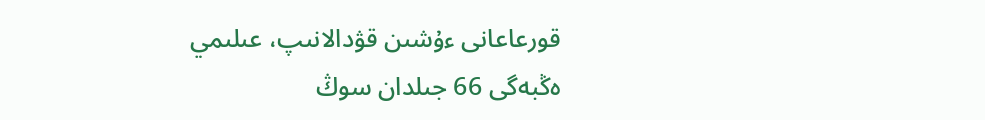قورعاعانى ءۇشىن قۋدالانىپ، عىلىمي ەڭبەگى 66 جىلدان سوڭ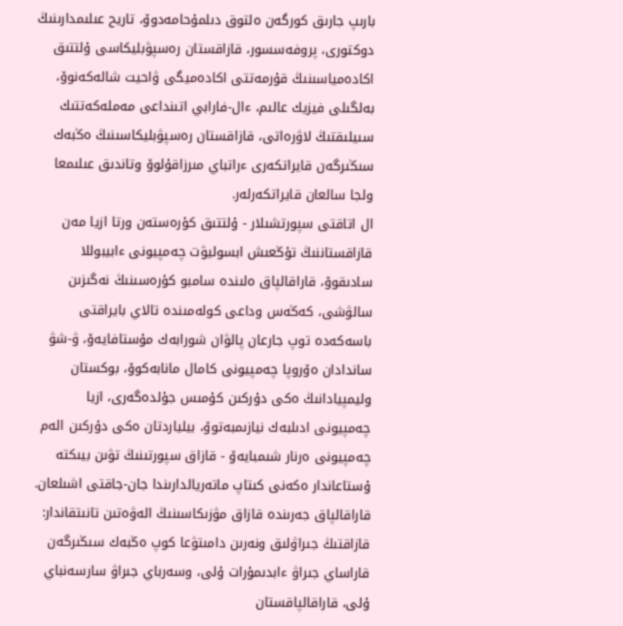بارىپ جارىق كورگەن ەلتوق دىلمۇحامەدوۆ، تاريح عىلىمدارىنىڭ دوكتورى، پروفەسسور، قازاقستان رەسپۋبليكاسى ۇلتتىق اكادەمياسىنىڭ قۇرمەتتى اكادەميگى ۋاحيت شالەكەنوۆ، بەلگىلى فيزيك عالىم، ءال-فارابي اتىنداعى مەملەكەتتىك سىيلىقتىڭ لاۋرەاتى، قازاقستان رەسپۋبليكاسىنىڭ ەڭبەك سىڭىرگەن قايراتكەرى ءراتباي مىرزاقۇلوۆ وتاندىق عىلىمعا ولجا سالعان قايراتكەرلەر.
ال اتاقتى سپورتشىلار - ۇلتتىق كۇرەستەن ورتا ازيا مەن قازاقستاننىڭ تۇڭعىش ابسوليۋت چەمپيونى ءابيبوللا سادىقوۆ، قاراقالپاق ەلىندە سامبو كۇرەسىنىڭ نەگىزىن سالۋشى، كەڭەس وداعى كولەمىندە تالاي بايراقتى باسەكەدە توپ جارعان پالۋان شورابەك مۇستافايەۆ، ۋ-شۋ ساندادان ەۆروپا چەمپيونى كامال مانابەكوۆ، بوكستان وليمپيادانىڭ ەكى دۇركىن كۇمىس جۇلدەگەرى، ازيا چەمپيونى ادىلبەك نيازىمبەتوۆ، بيلياردتان ەكى دۇركىن الەم چەمپيونى ەرنار شىمبايەۆ - قازاق سپورتىنىڭ تۋىن بيىكتە ۇستاعاندار ەكەنى كىتاپ ماتەريالدارىندا جان-جاقتى اشىلعان.
قاراقالپاق جەرىندە قازاق مۋزىكاسىنىڭ الەۋەتىن تانىتقاندار: قازاقتىڭ جىراۋلىق ونەرىن دامىتۋعا كوپ ەڭبەك سىڭىرگەن قاراساي جىراۋ ءابدىمۇرات ۇلى، وسەرباي جىراۋ سارسەنباي ۇلى، قاراقالپاقستان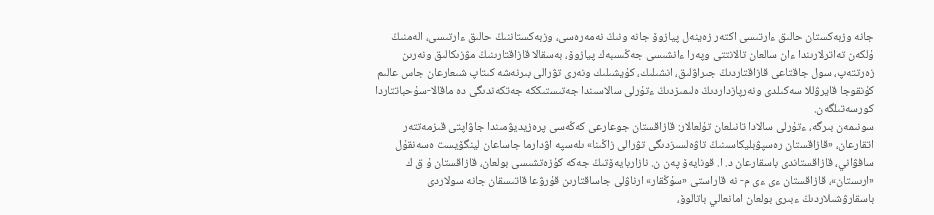جانە وزبەكستان حالىق ءارتىسى اكتەر زەينەل پيازوۆ جانە ونىڭ نەمەرەسى، وزبەكستاننىڭ حالىق ءارتىسى، الەمنىڭ ۇلكەن تەاترلارىندا ءان سالعان تالانتتى وپەرا ءانشىسى جەڭىسبەك پيازوۆ، بەسقالا قازاقتارىنىڭ مۋزىكالىق ونەرىن زەرتتەپ، سول جاقتاعى قازاقتاردىڭ جىراۋلىق، انشىلىك، كۇيشىلىك ونەرى تۋرالى بىرنەشە كىتاپ شىعارعان جاس عالىم كۇنقوجا قايرۋللا سەكىلدى ونەرپازداردىڭ ەلىمىزدىڭ ءتۇرلى سالاسىندا جەتىستىككە جەتكەندىگى دە ماقالا-سۇحباتتاردا كورسەتىلگەن.
سونىمەن بىرگە، ءتۇرلى سالادا تانىلعان تۇلعالار: قازاقستان جوعارعى كەڭەسى پرەزيديۋمىندا جاۋاپتى قىزمەتتەر اتقارعان، «قازاقستان رەسپۋبليكاسىنىڭ تاۋەلسىزدىگى تۋرالى زاڭىنا» ىلەسپە اۋدارما جاساعان لينگۆيست ەسەنقۇل سافۋاني، قازاقستاندى باسقارعان د. ا. قونايەۆ پەن ن. نازاربايەۆتىڭ جەكە كۇزەتشىسى بولعان، قازاقستان ۇ ق ك «ارىستان»، قازاقستان ءى ءى م- نە قاراستى «سۇڭقار» ارناۋلى جاساقتارىن قۇرۋعا قاتىسقان جانە سولاردى باسقارۋشىلاردىڭ ءبىرى بولعان امانعالي باتالوۆ،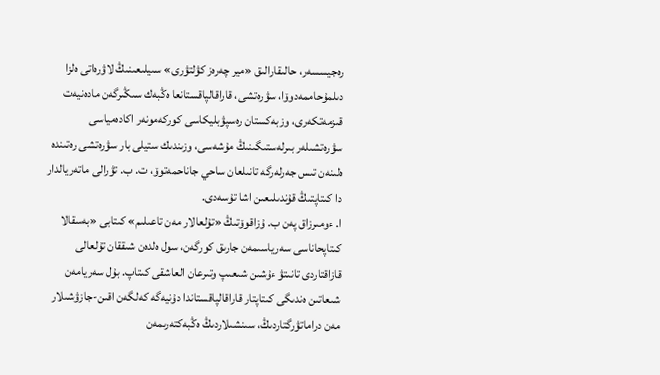رەجيسسەر، حالىقارالىق «مير چەرەز كۋلتۋرى» سىيلىعىنىڭ لاۋرەاتى ەلزا دىلمۇحاممەدوۆا، سۋرەتشى، قاراقالپاقستانعا ەڭبەك سىڭىرگەن مادەنيەت قىزمەتكەرى، وزبەكستان رەسپۋبليكاسى كوركەمونەر اكادەمياسى سۋرەتشىلەر بىرلەستىگىنىڭ مۇشەسى، وزىندىك ستيلى بار سۋرەتشى رەتىندە ەلىنەن تىس جەرلەرگە تانىلعان ساحي جاناحمەتوۆ، ت. ب. تۋرالى ماتەريالدار دا كىتاپتىڭ قۇندىلىعىن اشا تۇسەدى.
ا. ءومىرزاق پەن ب. ۇزاقوۆتىڭ «تۇلعالار مەن تاعىلىم» كىتابى «بەسقالا كىتاپحاناسى سەرياسىمەن جارىق كورگەن، سول ەلدەن شىققان تۇلعالى قازاقتاردى تانىتۋ ءۇشىن شىعىپ وتىرعان العاشقى كىتاپ. بۇل سەريامەن شىعاتىن ەندىگى كىتاپتار قاراقالپاقستاندا دۇنيەگە كەلگەن اقىن-جازۋشىلار مەن دراماتۋرگتاردىڭ، سىنشىلاردىڭ ەڭبەكتەرىمەن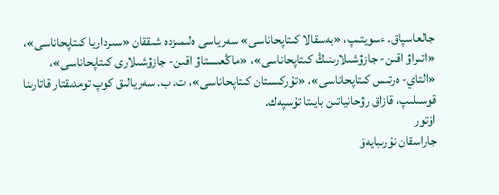جالعاسپاق. ءسويتىپ، «بەسقالا كىتاپحاناسى» سەرياسى ەلىمىزدە شىققان «سىرداريا كىتاپحاناسى»، «اتىراۋ اقىن- جازۋشىلارىنىڭ كىتاپحاناسى»، «ماڭعىستاۋ اقىن- جازۋشىلارى كىتاپحاناسى»، «التاي- ەرتىس كىتاپحاناسى»، «تۇركىستان كىتاپحاناسى»، ت. ب. سەريالىق كوپ تومدىقتار قاتارىنا قوسىلىپ، قازاق رۋحانياتىن بايىتا تۇسپەك.
اۆتور
جاراسقان نۇرىبايەۆ